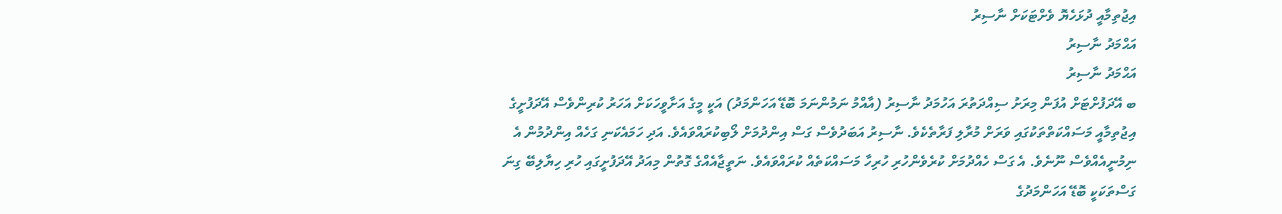އިޖުތިމާއީ ދުޅަހެޔޮ ވެށްޓަކަށް ނާސިރު
އަޙްމަދު ނާސިރު
އަޙްމަދު ނާސިރު
ބ އޭދަފުށްޓަށް އުފަން މިރަށު ސިއްދަތުރަ އަހުމަދު ނާސިރު (އާއްމު ނަމުންނަމަ ބޮޑޭ އަހަންމަދު) އަކީ މީގެ އަށާވީހަކަށް އަހަރު ކުރިންވެސް އޭދަފުށީގެ އިޖުތިމާއީ މަސައްކަތްތަކުގައި ވަރަށް މުރާލި ފަރާތެކެވެ. ނާސިރު އަބަދުވެސް ގަސް އިންދުމަށް ލޯބިކުރައްވައެވެ. އަދި ހަމައެކަނި ގަހެއް އިންދުމުން އެ ނިމުނީއެއްވެސް ނޫނެވެ. އެ ގަސް ހެއްދުމަށް ކުރެވެންހުރި ހުރިހާ މަސައްކަތެއް ކުރައްވައެވެ. ނަތީޖާއެއްގެ ގޮތުން މިއަދު އޭދަފުށީގައި ހުރި ހިޔާލިބޭ ގިނަ ގަސްތަކަކީ ބޮޑޭ އަހަންމަދުގެ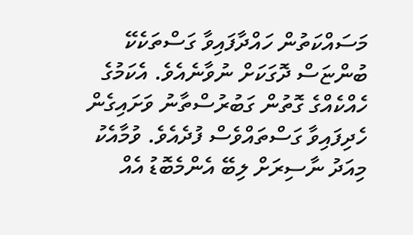މަސައްކަތުން ހައްދާފައިވާ ގަސްތަކެކޭ ބުންޏަސް ދޮގަކަށް ނުވާނެއެވެ. އެކަމުގެ ހެއްކެއްގެ ގޮތުން ގަބުރުސްތާނު ވަށައިގެން ހެދިފައިވާ ގަސްތައްވެސް ފުދެއެވެ. ވުމާއެކު މިއަދު ނާސިރަށް ލިބޭ އެންމެބޮޑު އެއް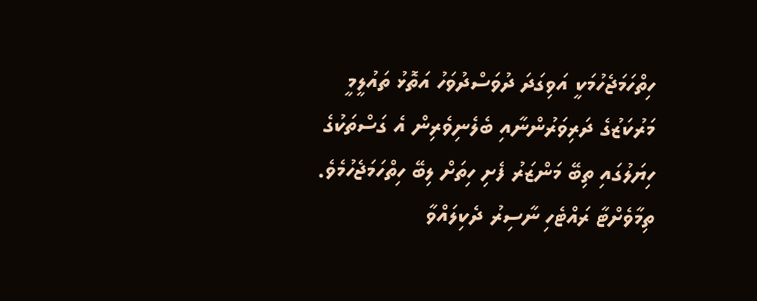ހިތްހަމަޖެހުމަކީ އަވިގަދަ ދުވަސްދުވަހު އަތޮޅު ތައުލީމީ މަރުކަޒުގެ ދަރިވަރުންނާއި ބެލެނިވެރިން އެ ގަސްތަކުގެ ހިޔަލުގައި ތިބޭ މަންޒަރު ފެށި ހިތަށް ލިބޭ ހިތްހަމަޖެހުމެވެ.
ތިމާވެށްޓާ ރައްޓެހި ނާސިރު ދެކިލައްވާ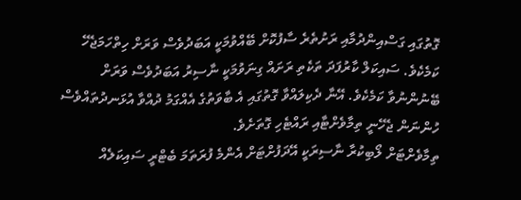ގޮތުގައި ގަސްއިންދުމާއި ރަށުތެރެ ސާފުކޮށް ބޭއްވުމަކީ އަބަދުވެސް ވަރަށް ހިތްހަމަޖެހޭ ކަމެކެވެ. ސައިކަލް ކާރުފަދަ ތަކެތި ރަށައް ގިނަވުމަކީ ނާސިރު އަބަދުވެސް ވަރަށް ބޭނުންނުވާ ކަމެކެވެ. އޭނާ ދެކިލައްވާ ގޮތުގައި އެ ބާވަތުގެ އެއްގަމު ދުއްވާ އުޅަނދުތައްވެސް ހުންނަން ޖެހޭނީ ތިމާވެށްޓާއި ރައްޓެހި ގޮތަށެވެ.
ތިމާވެށްޓަށް ލޯބިކުރާ ނާސިރަކީ އޭދަފުށްޓަށް އެންމެ ފުރަތަމަ ބެޓްރީ ސައިކަލެއް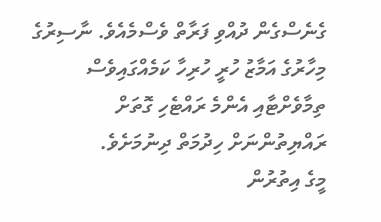ގެނެސްގެން ދުއްވި ފަރާތް ވެސްމެއެވެ. ނާސިރުގެ މިހާރުގެ އަމާޒު ހުރީ ހުރިހާ ކަމެއްގައިވެސް ތިމާވެށްޓާއި އެންމެ ރައްޓެހި ގޮތަށް ރައްޔިތުންނަށް ހިދުމަތް ދިނުމަށެވެ.
މީގެ އިތުރުން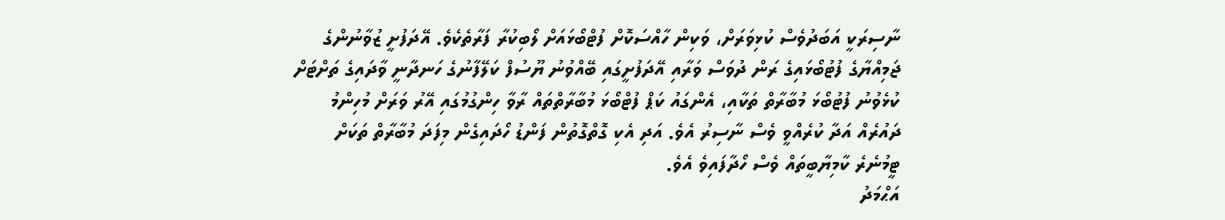ނާސިރަކީ އަބަދުވެސް ކުޅިވަރަށް، ވަކިން ހާއްސަކޮށް ފުޓްބޯޅައަށް ލޯބިކުރާ ފަރާތެކެވެ. އޭދަފުށީ ޒުވާނުންގެ ޖަމިއްޔާގެ ފުޓުބޯޅައިގެ ރަން ދުވަސް ވަރާއި އޭދަފުށީގައި ބޭއްވުނު ޔޫސުފް ކަލޭފާނުގެ ހަނދާނީ ވާދައިގެ ތަށްޓަށް ކުޅެވުނު ފުޓުބޯޅަ މުބާރާތް ތަކާއި، އެންގައު ކަޕް ފުޓްބޯޅަ މުބާރާތްތައް ރާވާ ހިންގުމުގައި އޭރު ވަރަށް މުހިންމު ދައުރެއް އަދާ ކުރެއްވީ ވެސް ނާސިރު އެވެ. އަދި އެކި ގޮތްގޮތުން ފަންޑު ހޯދައިގެން މިފަދަ މުބާރާތް ތަކަށް ޓީމުނެރެ ކާމިޔާބީތައް ވެސް ހޯދާފައިވެ އެވެ.
އަޙްމަދު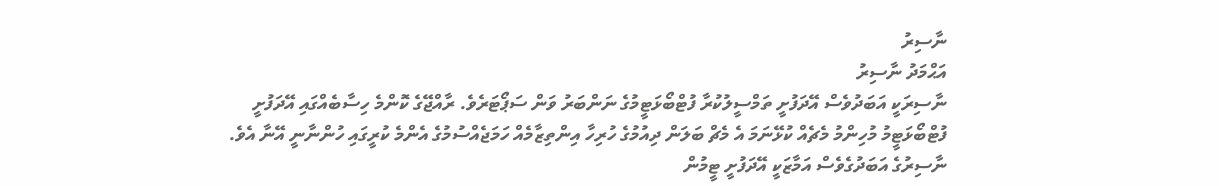ނާސިރު
އަޙްމަދު ނާސިރު
ނާސިރަކީ އަބަދުވެސް އޭދަފުށީ ތަމްސީލުކުރާ ފުޓްބޯޅަޓީމުގެ ނަންބަރު ވަން ސަޕޯޓަރެވެ. ރާއްޖޭގެ ކޮންމެ ހިސާބެއްގައި އޭދަފުށީ ފުޓްބޯޅަޓީމު މުހިންމު މެޗެއް ކުޅޭނަމަ އެ މެޗް ބަލަން ދިއުމުގެ ހުރިހާ އިންތިޒާމެއް ހަމަޖެއްސުމުގެ އެންމެ ކުރީގައި ހުންނާނީ އޭނާ އެވެ. ނާސިރުގެ އަބަދުގެވެސް އަމާޒަކީ އޭދަފުށީ ޓީމުން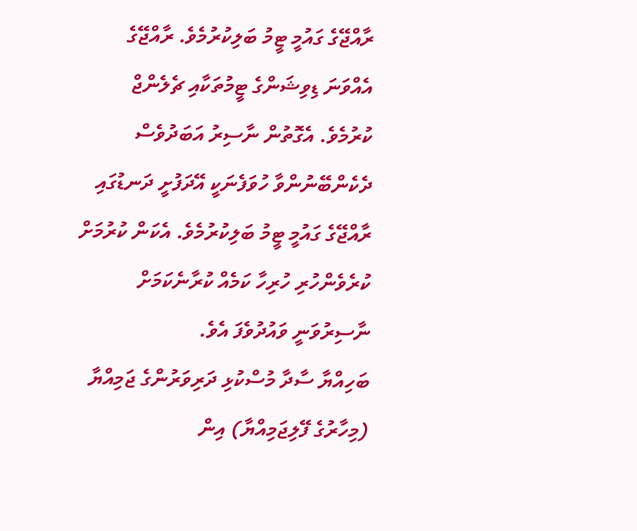ރާއްޖޭގެ ގައުމީ ޓީމު ބަލިކުރުމެވެ. ރާއްޖޭގެ އެއްވަނަ ޑިވިޝަންގެ ޓީމުތަކާއި ޗެލެންޖް ކުރުމެވެ. އެގޮތުން ނާސިރު އަބަދުވެސް ދެކެންބޭނުންވާ ހުވަފެނަކީ އޭދަފުށީ ދަނޑުގައި ރާއްޖޭގެ ގައުމީ ޓީމު ބަލިކުރުމެވެ. އެކަން ކުރުމަށް ކުރެވެންހުރި ހުރިހާ ކަމެއް ކުރާނެކަމަށް ނާސިރުވަނީ ވައުދުވެފަ އެވެ.
ބަހިއްޔާ ސާދާ މުސްކުޅި ދަރިވަރުންގެ ޖަމިއްޔާ (މިހާރުގެ ފޭލިޖަމިއްޔާ) އިން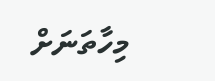މިހާތަނަށް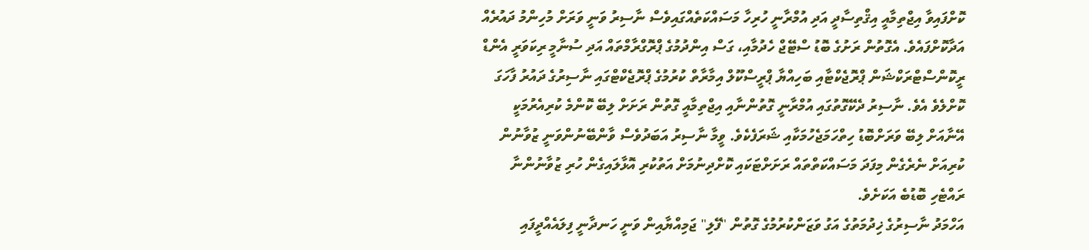ކޮށްފައިވާ އިޖްތިމާއީ އިޤްތިސާދީ އަދި އުމްރާނީ ހުރިހާ މަސައްކަތެއްގައިވެސް ނާސިރު ވަނީ ވަރަށް މުހިންމު ދައުރެއް އަދާކޮށްފައެވެ. އެގޮތުން ރަށުގެ ބޮޑު ސްޓޭޖް ހެދުމާއި، ގަސް އިންދުމުގެ ޕްރޮގްރާމްތައް އަދި ސުނާމީ ރިކަވަރީ އެންޑް ރީކޮންސްޓްރަކްޝަން ޕްރޮޖެކްޓާއި ބަހިއްޔާ ޕްރީސްކޫލް އިމާރާތް ކުރުމުގެ ޕްރޮޖެކްޓްގައި ނާސިރުގެ ދައުރު ފާހަގަ ކޮށްލެވެ އެވެ. ނާސިރު ދެކޭގޮތުގައި އުމްރާނީ ގޮތުންނާއި އިޖްތިމާއީ ގޮތުން ރަށަށް ލިބޭ ކޮންމެ ކުރިއެރުމަކީ އޭނާއަށް ލިބޭ ވަރަށްބޮޑު ހިތްހަމަޖެހުމަކާއި ޝަރަފެކެވެ. ވީމާ ނާސިރު އަބަދުވެސް ވާންބޭނުންވަނީ ޒުވާނުން ކުރިއަށް ނެރެގެން މިފަދަ މަސައްކަތްތައް ރަށަށްޓަކައި ކޮށްދިނުމަށް އަތުކުރި އޮޅާލައިގެން ހުރި ޒުވާނުންނާ ރައްޓެހި ބޮޑުބެ އަކަށެވެ.
އަހްމަދު ނާސިރުގެ ޚިދުމަތުގެ އަގު ވަޒަންކުރުމުގެ ގޮތުން "ފޭލި" ޖަމިއްޔާއިން ވަނީ ހަނދާނީ ފިލައެއްދީފައި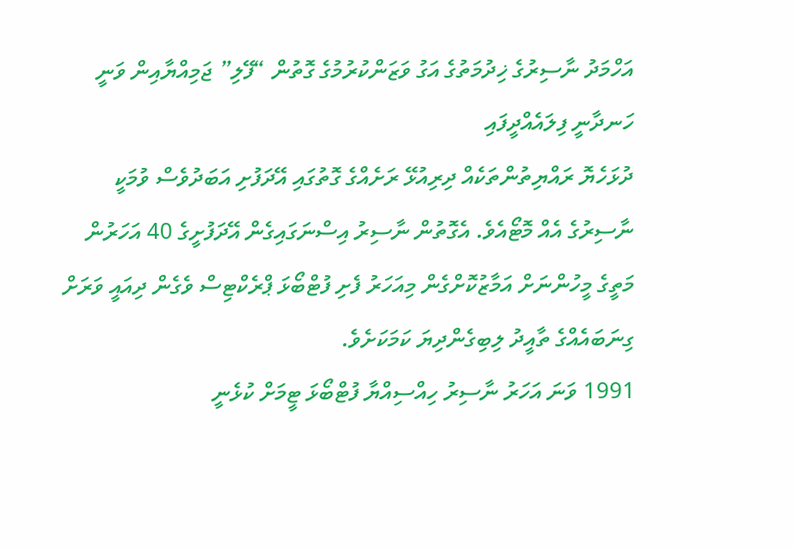އަހްމަދު ނާސިރުގެ ޚިދުމަތުގެ އަގު ވަޒަންކުރުމުގެ ގޮތުން “ފޭލި” ޖަމިއްޔާއިން ވަނީ ހަނދާނީ ފިލައެއްދީފައި
ދުޅަހެޔޮ ރައްޔިތުންތަކެއް ދިރިއުޅޭ ރަށެއްގެ ގޮތުގައި އޭދަފުށި އަބަދުވެސް ވުމަކީ ނާސިރުގެ އެއް މޮޓޯއެވެ. އެގޮތުން ނާސިރު އިސްނަގައިގެން އޭދަފުށީގެ 40 އަހަރުން މަތީގެ މީހުންނަށް އަމާޒުކޮށްގެން މިއަހަރު ފެށި ފުޓްބޯޅަ ޕްރެކްޓިސް ވެގެން ދިއައީ ވަރަށް ގިނަބައެއްގެ ތާއީދު ލިބިގެންދިޔަ ކަމަކަށެވެ.
1991 ވަނަ އަހަރު ނާސިރު ހިއްސިއްޔާ ފުޓްބޯޅަ ޓީމަށް ކުޅެނީ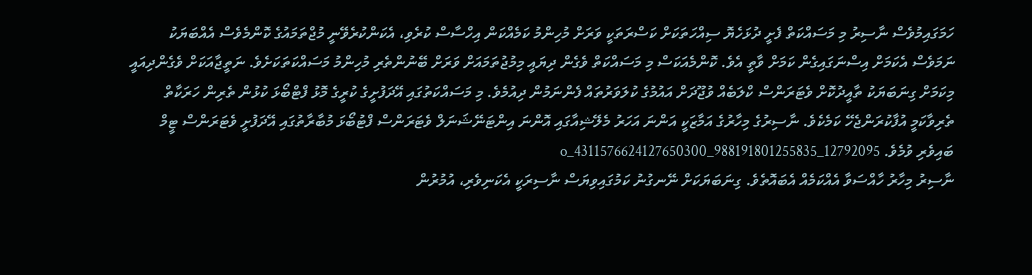ހަމަގައިމުވެސް ނާސިރު މި މަސައްކަތް ފެށީ ދުޅަހެޔޮ ސިއްހަތަކަށް ކަސްރަތަކީ ވަރަށް މުހިންމު ކަމެއްކަން އިހްސާސް ކުރެވި، އެކަންކުރެވޭނީ މުޖްތަމައުގެ ކޮންމެވެސް އެއްބަޔަކު ނަމަވެސް އެކަމަށް އިސްނަގައިގެން ކަމަށް ވާތީ އެވެ. ކޮންމެއަކަސް މި މަސައްކަތް ވެގެން ދިޔައީ މިމުޖުތަމައަށް ވަރަށް ބޭނުންތެރި މުހިންމު މަސައްކަތަކަށެވެ. ނަތީޖާއަކަށް ވެގެންދިއައީ މިކަމަށް ގިނަބަޔަކު ތާއީދުކޮށް ވެޓަރަންސް ކްލަބެއް ވުޖޫދަށް އައުމުގެ ކުލަވަރުތައް ފެންނަމުން ދިއުމެވެ. މި މަސައްކަތުގައި އޭދަފުށީގެ ކުރީގެ މޮޅު ފްޓްބޯޅަ ކުޅުން ތެރިން ހަރަކާތް ތެރިވާކަމީ އުފާކުރަންޖެހޭ ކަމެކެވެ. ނާސިރުގެ މިހާރުގެ އަމާޒަކީ އަންނަ އަހަރު މެލޭޝިއާގައި އޮންނަ އިންޓަނޭޝަނަލް ވެޓަރަންސް ފްޓުބޯޅަ މުބާރާތުގައި އޭދަފުށީ ވެޓަރަންސް ޓީމް ބައިވެރި ވުމެވެ. 12792095_988191801255835_4311576624127650300_o
ނާސިރު މިހާރު ހާއްސަވާ އެއްކަމެއް އެބައޮތެވެ. ގިނަބަޔަކަށް ނޭނގުނު ކަމުގައިވިޔަސް ނާސިރަކީ އެކަނިވެރި، އުމުރުން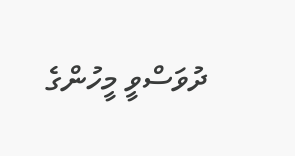ދުވަސްވީ މީހުންގެ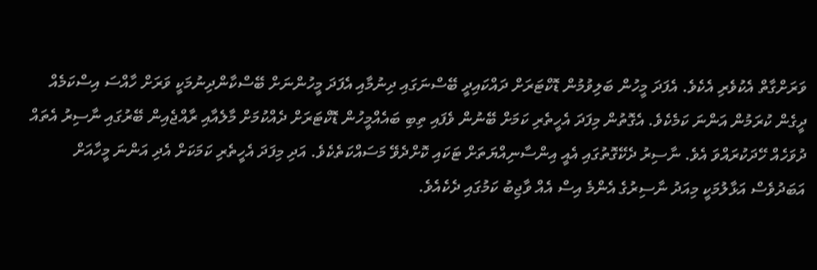ވަރަށްގާތް އެކުވެރި އެކެވެ. އެފަދަ މީހުން ބަލިވުމުން ޑޮކްޓަރަށް ދައްކައިދީ ބޭސްނަގައި ދިނުމާއި އެފަދަ މީހުންނަށް ބޭސްކާންދިނުމަކީ ވަރަށް ހާއްސަ އިސްކަމެއް ދީގެން ކުރަމުން އަންނަ ކަމެކެވެ. އެގޮތުން މިފަދަ އެހީތެރި ކަމަށް ބޭނުން ވެފައި ތިބި ބައެއްމީހުން ޑޮކްޓަރަށް ދެއްކުމަށް މާލެއާއި ރާއްޖެއިން ބޭރުގައި ނާސިރު އެތައް ދުވަހެއް ހޭދަކުރައްވަ އެވެ. ނާސިރު ދެކޭގޮތުގައި އެއީ އިންސާނިއްޔަތަށް ޓަކައި ކޮށްދެވޭ މަސައްކަތެކެވެ. އަދި މިފަދަ އެހީތެރި ކަމަކަށް އެދި އަންނަ މީހާއަށް އަބަދުވެސް އަޅާލުމަކީ މިއަދު ނާސިރުގެ އެންމެ އިސް އެއް ވާޖިބު ކަމުގައި ދެކެއެވެ.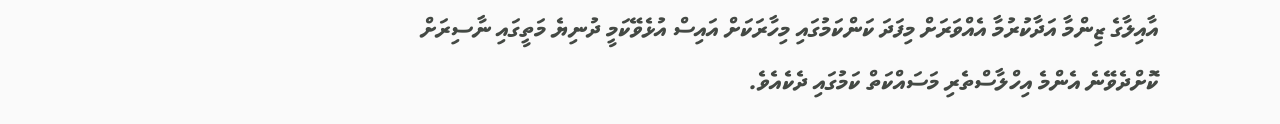އާއިލާގެ ޒިންމާ އަދާކުރުމާ އެއްވަރަށް މިފަދަ ކަންކަމުގައި މިހާރަކަށް އައިސް އުޅެވޭކަމީ ދުނިޔެ މަތީގައި ނާސިރަށް ކޮށްދެވޭނެ އެންމެ އިހްލާސްތެރި މަސައްކަތް ކަމުގައި ދެކެއެވެ.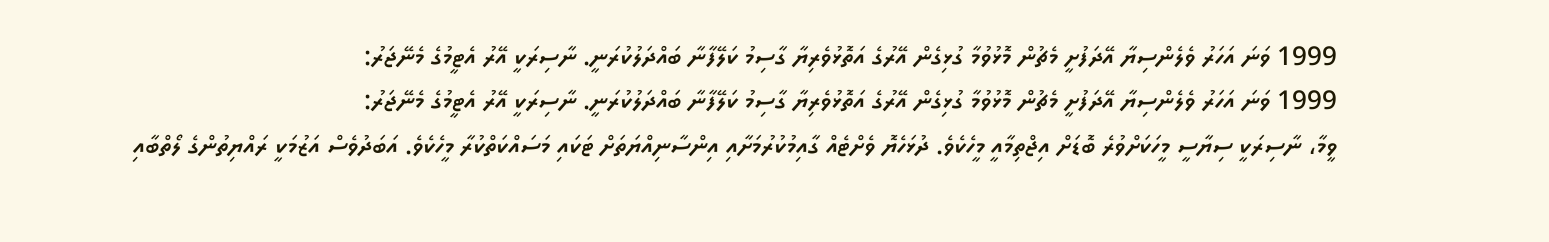1999 ވަނަ އަހަރު ވެލެންސިޔާ އޭދަފުށީ މެޗުން މޮޅުވުމާ ގުޅިގެން އޭރުގެ އަތޮޅުވެރިޔާ ގާސިމު ކަލޭފާނާ ބައްދަލުކުރަނީ. ނާސިރަކީ އޭރު އެޓީމުގެ މެނޭޖަރު:
1999 ވަނަ އަހަރު ވެލެންސިޔާ އޭދަފުށީ މެޗުން މޮޅުވުމާ ގުޅިގެން އޭރުގެ އަތޮޅުވެރިޔާ ގާސިމު ކަލޭފާނާ ބައްދަލުކުރަނީ. ނާސިރަކީ އޭރު އެޓީމުގެ މެނޭޖަރު:
ވީމާ، ނާސިރަކީ ސިޔާސީ މީހަކަށްވުރެ ބޮޑަށް އިޖްތިމާއީ މީހެކެވެ. ދުޅަހެޔޮ ވެށްޓެއް ގާއިމުކުރުމަށާއި އިންސާނިއްޔަތަށް ޓަކައި މަސައްކަތްކުރާ މީހެކެވެ. އަބަދުވެސް އަޒުމަކީ ރައްޔިތުންގެ ލޯތްބާއި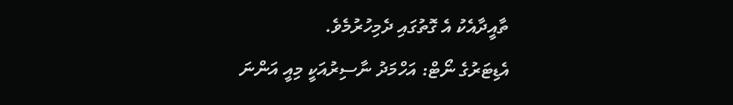ތާއީދާއެކު އެ ގޮތުގައި ދެމިހުރުމެވެ.
އެޑިޓަރުގެ ނޯޓް: އަހްމަދު ނާސިރުއަކީ މިއީ އަންނަ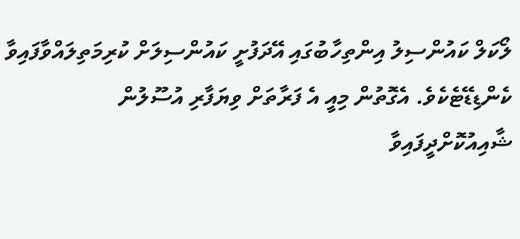ލޯކަލް ކައުންސިލު އިންތިހާބުގައި އޭދަފުށީ ކައުންސިލަށް ކުރިމަތިލައްވާފައިވާ ކެންޑިޑޭޓެކެވެ. އެގޮތުން މިއީ އެ ފަރާތަށް ވިޔަފާރި އުސޫލުން ޝާއިއުކޮށްދީފައިވާ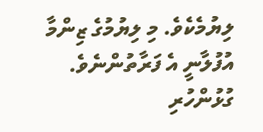ލިޔުމެކެވެ. މި ލިޔުމުގެ ޒިންމާ އުފުލާނީ އެ ފަރާތުންނެވެ.
ގުޅުންހުރި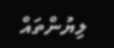ލިޔުންތައް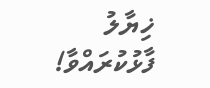ޚިޔާލު ފާޅުކުރައްވާ!